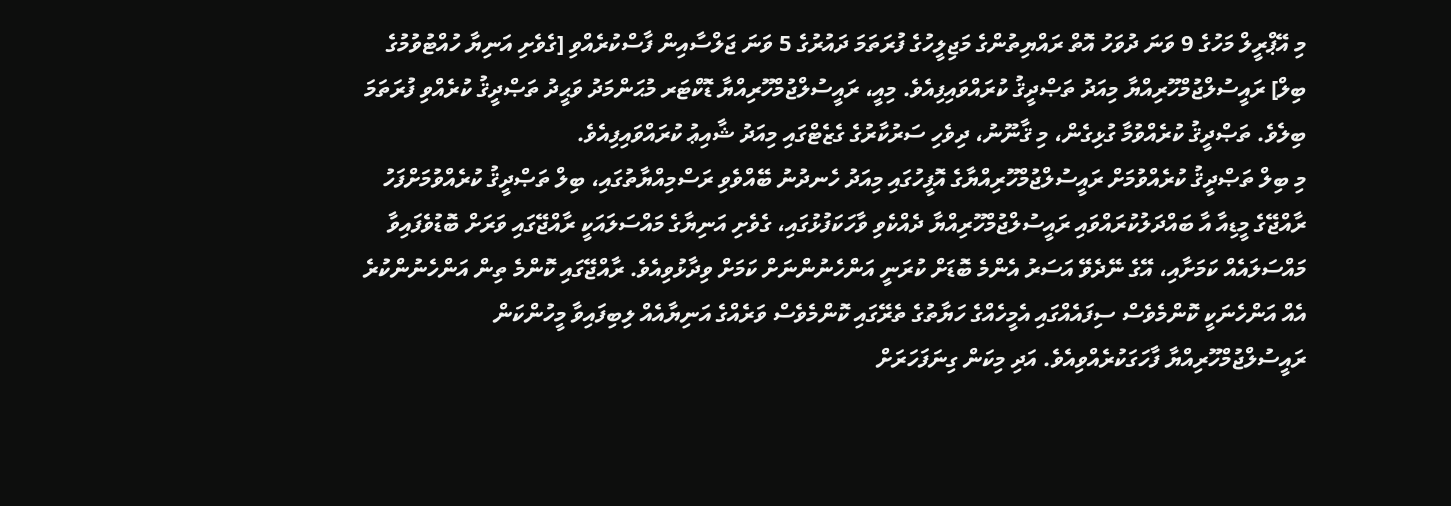މި އޭޕްރީލް މަހުގެ 9 ވަނަ ދުވަހު އޮތް ރައްޔިތުންގެ މަޖިލީހުގެ ފުރަތަމަ ދައުރުގެ 5 ވަނަ ޖަލްސާއިން ފާސްކުރެއްވި [ގެވެށި އަނިޔާ ހުއްޓުވުމުގެ ބިލް] ރައީސުލްޖުމްހޫރިއްޔާ މިއަދު ތަޞްދީޤު ކުރައްވައިފިއެވެ. މިއީ، ރައީސުލްޖުމްހޫރިއްޔާ ޑޮކްޓަރ މުޙަންމަދު ވަޙީދު ތަޞްދީޤު ކުރެއްވި ފުރަތަމަ ބިލެވެ. ތަޞްދީޤު ކުރެއްވުމާ ގުޅިގެން، މި ޤާނޫނު، ދިވެހި ސަރުކާރުގެ ގެޒެޓްގައި މިއަދު ޝާއިޢު ކުރައްވައިފިއެވެ.
މި ބިލް ތަޞްދީޤު ކުރެއްވުމަށް ރައީސުލްޖުމްހޫރިއްޔާގެ އޮފީހުގައި މިއަދު ހެނދުނު ބޭއްވެވި ރަސްމިއްޔާތުގައި، ބިލް ތަޞްދީޤު ކުރެއްވުމަށްފަހު ރާއްޖޭގެ މީޑިއާ އާ ބައްދަލުކުރައްވައި ރައީސުލްޖުމްހޫރިއްޔާ ދެއްކެވި ވާހަކަފުޅުގައި، ގެވެށި އަނިޔާގެ މައްސަލައަކީ ރާއްޖޭގައި ވަރަށް ބޮޑުވެފައިވާ މައްސަލައެއް ކަމަށާއި، އޭގެ ނޭދެވޭ އަސަރު އެންމެ ބޮޑަށް ކުރަނީ އަންހެނުންނަށް ކަމަށް ވިދާޅުވިއެވެ. ރާއްޖޭގައި ކޮންމެ ތިން އަންހެނުންކުރެ އެއް އަންހެނަކީ ކޮންމެވެސް ސިފައެއްގައި އެމީހެއްގެ ހަޔާތުގެ ތެރޭގައި ކޮންމެވެސް ވަރެއްގެ އަނިޔާއެއް ލިބިފައިވާ މީހުންކަން ރައީސުލްޖުމްހޫރިއްޔާ ފާހަގަކުރެއްވިއެވެ. އަދި މިކަން ގިނަފަހަރަށް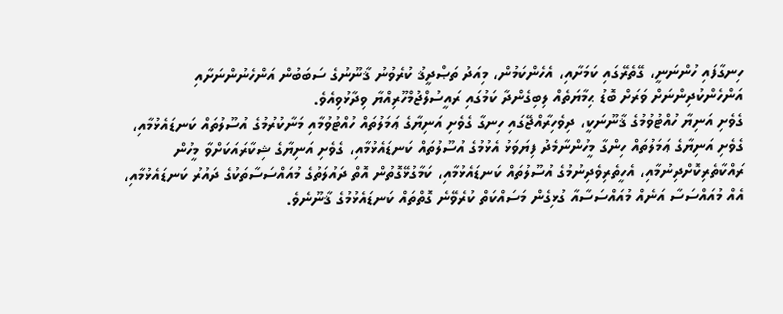ހިނގާފައި ހުންނަނީ، ގޭތެރޭގައި ކަމަށާއި، އެހެންކަމުން، މިއަދު ތަޞްދީޤު ކުރެވުނު ޤާނޫނުގެ ސަބަބުން އަންހެނުންނަށާއި އަންހެންކުދިންނަށް ވަރަށް ބޮޑު ޙިމާޔަތެއް ލިބިގެންދާ ކަމުގައި ރައީސުލްޖުމްހޫރިއްޔާ ވިދާޅުވިއެވެ.
ގެވެށި އަނިޔާ ހުއްޓުވުމުގެ ޤާނޫނަކީ، ދިވެހިރާއްޖޭގައި ހިނގާ ގެވެށި އަނިޔާގެ ޢަމަލުތައް ހުއްޓުވުމާއި މަނާކުރުމުގެ އުސޫލުތައް ކަނޑައެޅުމާއި، ގެވެށި އަނިޔާގެ ޢަމަލުތައް ހިންގާ މީހުންނާމެދު ފިޔަވަޅު އެޅުމުގެ އުސޫލުތައް ކަނޑައެޅުމާއި، ގެވެށި އަނިޔާގެ ޝިކާރައަކަށްވާ މީހުން ރައްކާތެރިކޮށްދިނުމާއި، އެހީތެރިވެދިނުމުގެ އުސޫލުތައް ކަނޑައެޅުމާއި، ކަމާގުޅޭގޮތުން އޮތް ދައުލަތުގެ މުއައްސަސާތަކުގެ ދައުރު ކަނޑައެޅުމާއި، އެއް މުއައްސަސާ އަނެއް މުއައްސަސާއާ ގުޅިގެން މަސައްކަތް ކުރެވޭނެ ގޮތްތައް ކަނޑައެޅުމުގެ ޤާނޫނެވެ.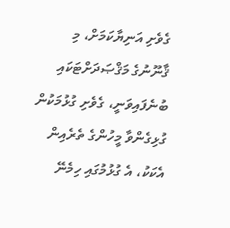ގެވެށި އަނިޔާކަމަށް، މި ޤާނޫނުގެ މަޤްޞަދަށްޓަކައި ބުނެފައިވަނީ، ގެވެށި ގުޅުމަކުން ގުޅިގެންވާ މީހުންގެ ތެރެއިން އެކަކު، އެ ގުޅުމުގައި ހިމެނޭ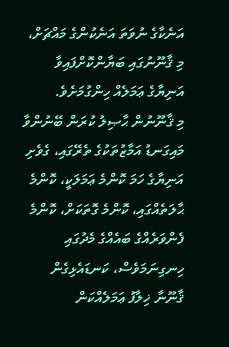އަނެކާގެ ނުވަތަ އަނެކުންގެ މައްޗަށް، މި ޤާނޫނުގައި ބަޔާންކޮށްފައިވާ އަނިޔާގެ ޢަމަލެއް ހިންގުމަށެވެ.
މި ޤާނޫނުން ޙާޞިލު ކުރަން ބޭނުންވާ މައިގަނޑު އަމާޒުތަކުގެ ތެރޭގައި، ގެވެށި އަނިޔާގެ ހަމަ ކޮންމެ ޢަމަލަކީ، ކޮންމެ ޙާލަތެއްގައި، ކޮންމެ ގޮތަކަށް، ކޮންމެ ފެންވަރެއްގެ ބައެއްގެ މެދުގައި ހިނގިނަމަވެސް، ކަނޑައެޅިގެން ޤާނޫނާ ޚިލާފު ޢަމަލެއްކަން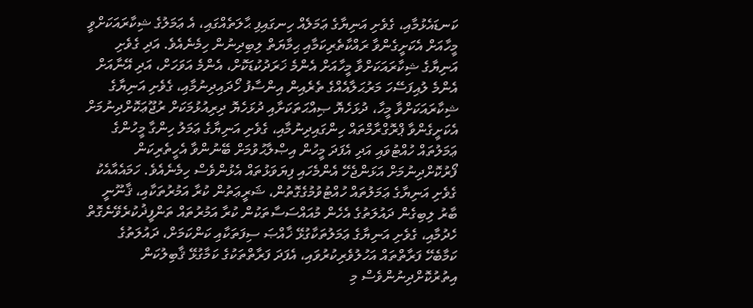ކަނޑައެޅުމާއި، ގެވެށި އަނިޔާގެ ޢަމަލެއް ހިނގައިފި ޙާލަތެއްގައި، އެ ޢަމަލުގެ ޝިކާރައަކަށްވީ މީހާއަށް އެކަށީގެންވާ ރައްކާތެރިކަމާއި ޙިމާޔަތް ލިބިދިނުން ހިމެނެއެވެ. އަދި ގެވެށި އަނިޔާގެ ޝިކާރައަކަށްވާ މީހާއަށް އެންމެ ޚަރަދުކުޑަކޮށް، އެންމެ އަވަހަށް، އަދި އޭނާއަށް އެންމެ ލުއިފަސޭހަ މަރުޙަލާއެއްގެ ތެރެއިން އިންސާފު ހޯދައިދިނުމާއި، ގެވެށި އަނިޔާގެ ޝިކާރައަކަށްވާ މީހާ، ދުޅަހެޔޮ ޞިއްޙަތަކަށާއި ދުޅަހެޔޮ ދިރިއުޅުމަކަށް ރުޖޫޢަކޮށްދިނުމަށް އެކަށީގެންވާ ޕްރޮގްރާމްތައް ހިންގައިދިނުމާއި، ގެވެށި އަނިޔާގެ ޢަމަލު ހިންގާ މީހުންގެ ޢަމަލުތައް ހުއްޓުވައި އަދި އެފަދަ މީހުން އިޞްލާޙުވުމަށް ބޭނުންވާ އެހީތެރިކަން ފޯރުކޮށްދިނުމަށް އަޅަންޖެހޭ އެންމެހައި ފިޔަވަޅުތައް އެޅުންވެސް ހިމެނެއެވެ. ހަމައެއާއެކު ގެވެށި އަނިޔާގެ ޢަމަލުތައް ހުއްޓުވުމުގެގޮތުން، ޝަރީޢަތުން ކުރާ އަމުރުތަކާއި، ޤާނޫނީ ބާރު ލިބިގެން ދައުލަތުގެ އެހެން މުއައްސަސާތަކުން ކުރާ އަމުރުތައް ތަންފީޛުކުރެވޭނެގޮތް ހެދުމާއި، ގެވެށި އަނިޔާގެ ޢަމަލުތަކާގުޅޭ ޚާއްޞަ ސިފަތަކާއި ކަންކަމަށް، ދައުލަތުގެ ކަމާބެހޭ ފަރާތްތައް އަހުލުވެރިކުރުވައި، އެފަދަ ފަރާތްތަކުގެ ކަމާގުޅޭ ޤާބިލުކަން އިތުރުކޮށްދިނުންވެސް މި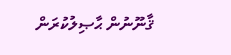ޤާނޫނުން ޙާޞިލުކުރަން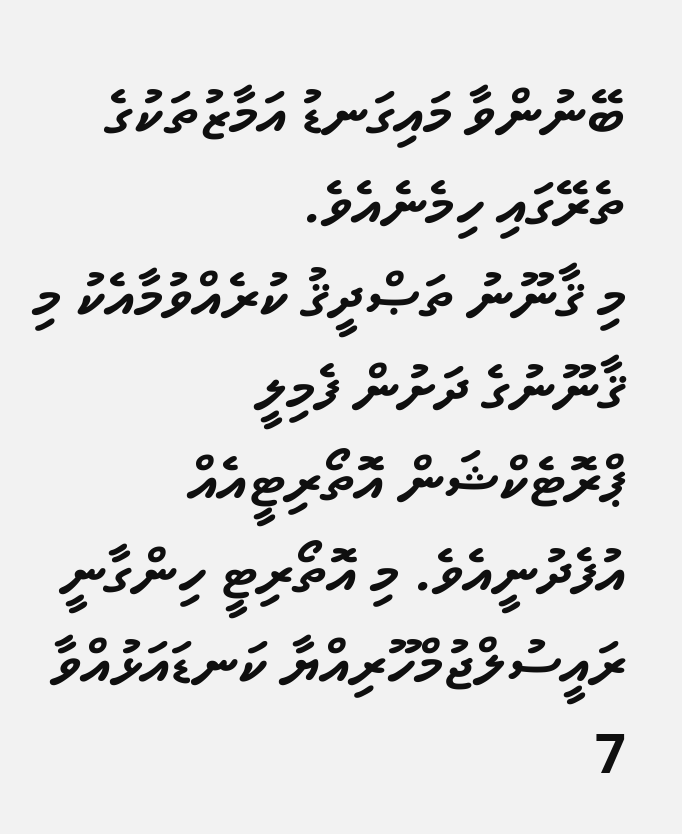ބޭނުންވާ މައިގަނޑު އަމާޒުތަކުގެ ތެރޭގައި ހިމެނެއެވެ.
މި ޤާނޫނު ތަޞްދީޤު ކުރެއްވުމާއެކު މި ޤާނޫނުގެ ދަށުން ފެމިލީ ޕްރޮޓެކްޝަން އޮތޯރިޓީއެއް އުފެދުނީއެވެ. މި އޮތޯރިޓީ ހިންގާނީ ރައީސުލްޖުމްހޫރިއްޔާ ކަނޑައަޅުއްވާ 7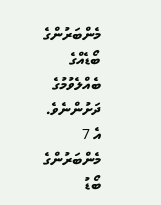މެންބަރުންގެ ބޯޑެއްގެ ބެއްލެވުމުގެ ދަށުންނެވެ. އެ 7 މެންބަރުންގެ ބޯޑު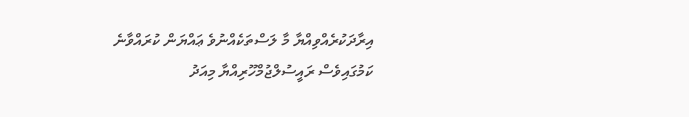އިރާދަކުރެއްވިއްޔާ މާ ލަސްތަކެއްނުވެ ޢައްޔަން ކުރައްވާނެ ކަމުގައިވެސް ރައީސުލްޖުމްހޫރިއްޔާ މިއަދު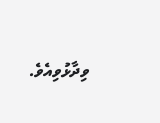ވިދާޅުވިއެވެ.